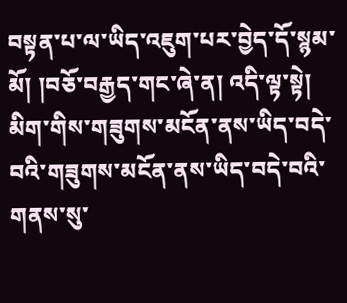བསྟན་པ་ལ་ཡིད་འཇུག་པར་བྱེད་དོ་སྙམ་མོ། །བཅོ་བརྒྱད་གང་ཞེ་ན། འདི་ལྟ་སྟེ། མིག་གིས་གཟུགས་མངོན་ནས་ཡིད་བདེ་བའི་གཟུགས་མངོན་ནས་ཡིད་བདེ་བའི་གནས་སུ་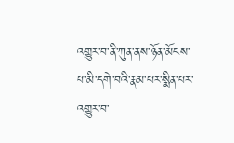འགྱུར་བ་ནི་ཀུན་ནས་ཉོན་མོངས་པ་མི་དགེ་བའི་རྣམ་པར་སྨིན་པར་འགྱུར་བ་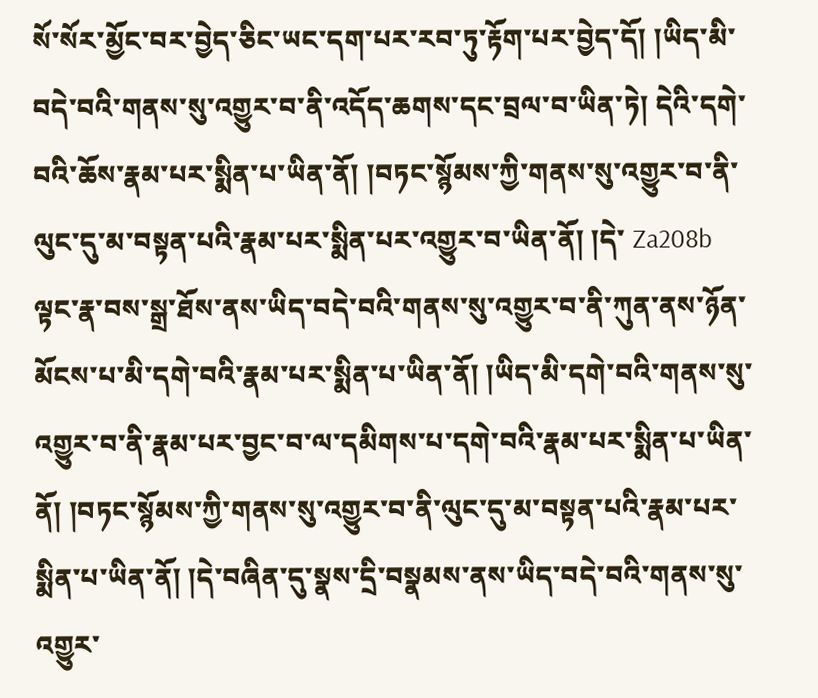སོ་སོར་མྱོང་བར་བྱེད་ཅིང་ཡང་དག་པར་རབ་ཏུ་རྟོག་པར་བྱེད་དོ། །ཡིད་མི་བདེ་བའི་གནས་སུ་འགྱུར་བ་ནི་འདོད་ཆགས་དང་བྲལ་བ་ཡིན་ཏེ། དེའི་དགེ་བའི་ཆོས་རྣམ་པར་སྨིན་པ་ཡིན་ནོ། །བཏང་སྙོམས་ཀྱི་གནས་སུ་འགྱུར་བ་ནི་ལུང་དུ་མ་བསྟན་པའི་རྣམ་པར་སྨིན་པར་འགྱུར་བ་ཡིན་ནོ། །དེ་ Za208b ལྟང་རྣ་བས་སྒྲ་ཐོས་ནས་ཡིད་བདེ་བའི་གནས་སུ་འགྱུར་བ་ནི་ཀུན་ནས་ཉོན་མོངས་པ་མི་དགེ་བའི་རྣམ་པར་སྨིན་པ་ཡིན་ནོ། །ཡིད་མི་དགེ་བའི་གནས་སུ་འགྱུར་བ་ནི་རྣམ་པར་བྱང་བ་ལ་དམིགས་པ་དགེ་བའི་རྣམ་པར་སྨིན་པ་ཡིན་ནོ། །བཏང་སྙོམས་ཀྱི་གནས་སུ་འགྱུར་བ་ནི་ལུང་དུ་མ་བསྟན་པའི་རྣམ་པར་སྨིན་པ་ཡིན་ནོ། །དེ་བཞིན་དུ་སྣས་དྲི་བསྣམས་ནས་ཡིད་བདེ་བའི་གནས་སུ་འགྱུར་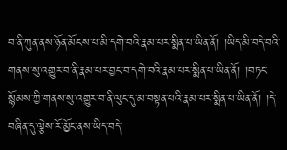བ་ནི་ཀུན་ནས་ཉོན་མོངས་པ་མི་དགེ་བའི་རྣམ་པར་སྨིན་པ་ཡིན་ནོ། །ཡིད་མི་བདེ་བའི་གནས་སུ་འགྱུར་བ་ནི་རྣམ་པར་བྱང་བ་དགེ་བའི་རྣམ་པར་སྨིན་པ་ཡིན་ནོ། །བཏང་སྙོམས་ཀྱི་གནས་སུ་འགྱུར་བ་ནི་ལུང་དུ་མ་བསྟན་པའི་རྣམ་པར་སྨིན་པ་ཡིན་ནོ། །དེ་བཞིན་དུ་ལྕེས་རོ་མྱོང་ནས་ཡིད་བདེ་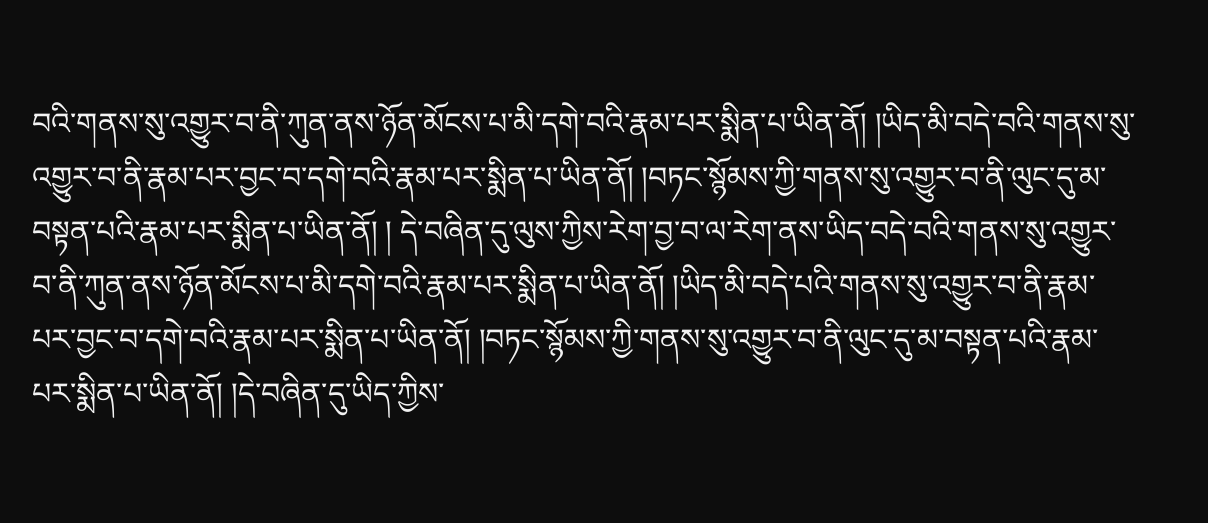བའི་གནས་སུ་འགྱུར་བ་ནི་ཀུན་ནས་ཉོན་མོངས་པ་མི་དགེ་བའི་རྣམ་པར་སྨིན་པ་ཡིན་ནོ། །ཡིད་མི་བདེ་བའི་གནས་སུ་འགྱུར་བ་ནི་རྣམ་པར་བྱང་བ་དགེ་བའི་རྣམ་པར་སྨིན་པ་ཡིན་ནོ། །བཏང་སྙོམས་ཀྱི་གནས་སུ་འགྱུར་བ་ནི་ལུང་དུ་མ་བསྟན་པའི་རྣམ་པར་སྨིན་པ་ཡིན་ནོ། ། དེ་བཞིན་དུ་ལུས་ཀྱིས་རེག་བྱ་བ་ལ་རེག་ནས་ཡིད་བདེ་བའི་གནས་སུ་འགྱུར་བ་ནི་ཀུན་ནས་ཉོན་མོངས་པ་མི་དགེ་བའི་རྣམ་པར་སྨིན་པ་ཡིན་ནོ། །ཡིད་མི་བདེ་པའི་གནས་སུ་འགྱུར་བ་ནི་རྣམ་པར་བྱང་བ་དགེ་བའི་རྣམ་པར་སྨིན་པ་ཡིན་ནོ། །བཏང་སྙོམས་ཀྱི་གནས་སུ་འགྱུར་བ་ནི་ལུང་དུ་མ་བསྟན་པའི་རྣམ་པར་སྨིན་པ་ཡིན་ནོ། །དེ་བཞིན་དུ་ཡིད་ཀྱིས་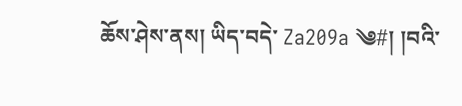ཆོས་ཤེས་ནས། ཡིད་བདེ་ Za209a ༄#། །བའི་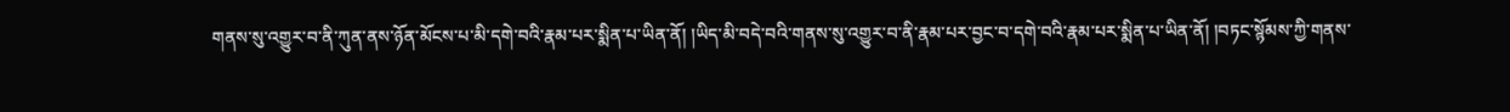གནས་སུ་འགྱུར་བ་ནི་ཀུན་ནས་ཉོན་མོངས་པ་མི་དགེ་བའི་རྣམ་པར་སྨིན་པ་ཡིན་ནོ། །ཡིད་མི་བདེ་བའི་གནས་སུ་འགྱུར་བ་ནི་རྣམ་པར་བྱང་བ་དགེ་བའི་རྣམ་པར་སྨིན་པ་ཡིན་ནོ། །བཏང་སྙོམས་ཀྱི་གནས་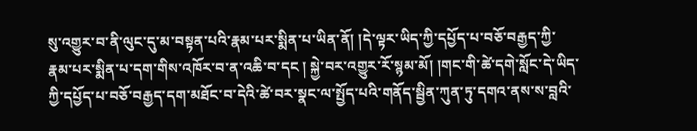སུ་འགྱུར་བ་ནི་ལུང་དུ་མ་བསྟན་པའི་རྣམ་པར་སྨིན་པ་ཡིན་ནོ། །དེ་ལྟར་ཡིད་ཀྱི་དཔྱོད་པ་བཅོ་བརྒྱད་ཀྱི་རྣམ་པར་སྨིན་པ་དག་གིས་འཁོར་བ་ན་འཆི་བ་དང ། སྐྱེ་བར་འགྱུར་རོ་སྙམ་མོ། །གང་གི་ཚེ་དགེ་སློང་དེ་ཡིད་ཀྱི་དཔྱོད་པ་བཅོ་བརྒྱད་དག་མཐོང་བ་དེའི་ཚེ་བར་སྣང་ལ་སྤྱོད་པའི་གནོད་སྦྱིན་ཀུན་ཏུ་དགའ་ནས་ས་བླའི་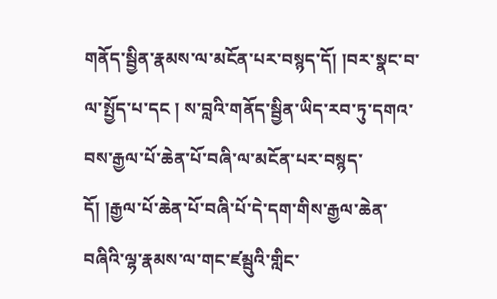གནོད་སྦྱིན་རྣམས་ལ་མངོན་པར་བསྙད་དོ། །བར་སྣང་བ་ལ་སྤྱོད་པ་དང ། ས་བླའི་གནོད་སྦྱིན་ཡིད་རབ་ཏུ་དགའ་བས་རྒྱལ་པོ་ཆེན་པོ་བཞི་ལ་མངོན་པར་བསྙད་དོ། །རྒྱལ་པོ་ཆེན་པོ་བཞི་པོ་དེ་དག་གིས་རྒྱལ་ཆེན་བཞིའི་ལྷ་རྣམས་ལ་གང་ཛམྦུའི་གླིང་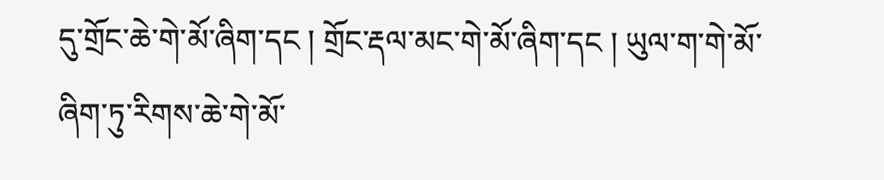དུ་གྲོང་ཆེ་གེ་མོ་ཞིག་དང ། གྲོང་རྡལ་མང་གེ་མོ་ཞིག་དང ། ཡུལ་ག་གེ་མོ་ཞིག་ཏུ་རིགས་ཆེ་གེ་མོ་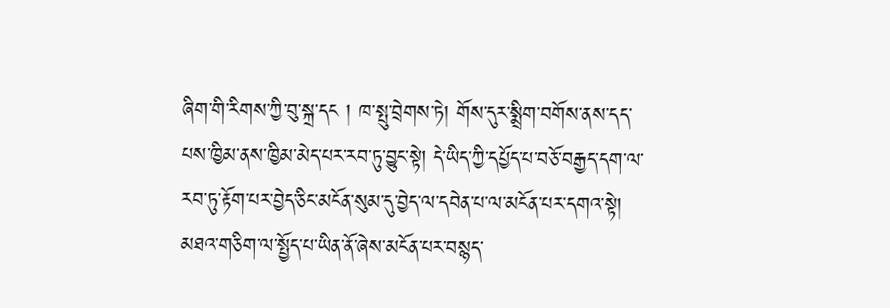ཞིག་གི་རིགས་ཀྱི་བུ་སྐྲ་དང ། ཁ་སྤུ་བྲེགས་ཏེ། གོས་དུར་སྨྲིག་བགོས་ནས་དད་པས་ཁྱིམ་ནས་ཁྱིམ་མེད་པར་རབ་ཏུ་བྱུང་སྟེ། དེ་ཡིད་ཀྱི་དཔྱོད་པ་བཅོ་བརྒྱད་དག་ལ་རབ་ཏུ་རྟོག་པར་བྱེད་ཅིང་མངོན་སུམ་དུ་བྱེད་ལ་དབེན་པ་ལ་མངོན་པར་དགའ་སྟེ། མཐའ་གཅིག་ལ་སྤྱོད་པ་ཡིན་ནོ་ཞེས་མངོན་པར་བསྙད་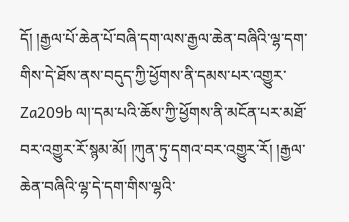དོ། །རྒྱལ་པོ་ཆེན་པོ་བཞི་དག་ལས་རྒྱལ་ཆེན་བཞིའི་ལྷ་དག་གིས་དེ་ཐོས་ནས་བདུད་ཀྱི་ཕྱོགས་ནི་དམས་པར་འགྱུར་ Za209b ལ།་དམ་པའི་ཆོས་ཀྱི་ཕྱོགས་ནི་མངོན་པར་མཐོ་བར་འགྱུར་རོ་སྙམ་མོ། །ཀུན་ཏུ་དགའ་བར་འགྱུར་རོ། །རྒྱལ་ཆེན་བཞིའི་ལྷ་དེ་དག་གིས་ལྷའི་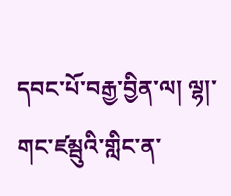དབང་པོ་བརྒྱ་བྱིན་ལ། ལྷ།་གང་ཛམྦུའི་གླིང་ན་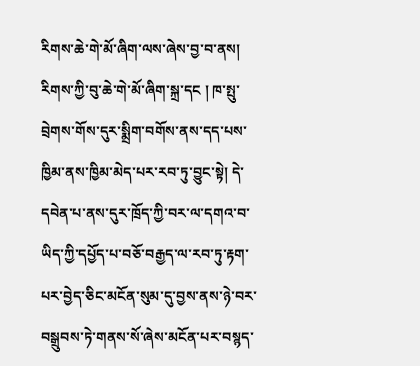རིགས་ཆེ་གེ་མོ་ཞིག་ལས་ཞེས་བྱ་བ་ནས། རིགས་ཀྱི་བུ་ཆེ་གེ་མོ་ཞིག་སྐྲ་དང ། ཁ་སྤུ་བྲེགས་གོས་དུར་སྨྲིག་བགོས་ནས་དད་པས་ཁྱིམ་ནས་ཁྱིམ་མེད་པར་རབ་ཏུ་བྱུང་སྟེ། དེ་དབེན་པ་ནས་དུར་ཁྲོད་ཀྱི་བར་ལ་དགའ་བ་ཡིད་ཀྱི་དཔྱོད་པ་བཅོ་བརྒྱད་ལ་རབ་ཏུ་རྟག་པར་བྱེད་ཅིང་མངོན་སུམ་དུ་བྱས་ནས་ཉེ་བར་བསྒྲུབས་ཏེ་གནས་སོ་ཞེས་མངོན་པར་བསྙད་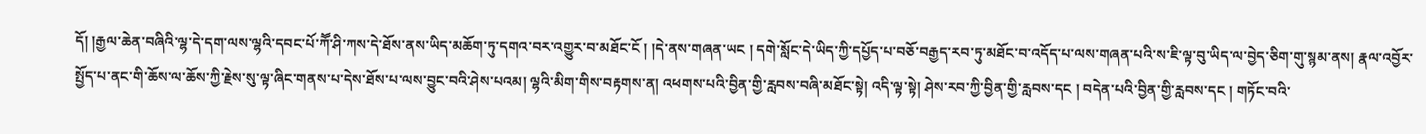དོ། །རྒྱལ་ཆེན་བཞིའི་ལྷ་དེ་དག་ལས་ལྷའི་དབང་པོ་ཀཽ་ཤི་ཀས་དེ་ཐོས་ནས་ཡིད་མཆོག་ཏུ་དགའ་བར་འགྱུར་བ་མཐོང་ངོ ། །དེ་ནས་གཞན་ཡང ། དགེ་སློང་དེ་ཡིད་ཀྱི་དཔྱོད་པ་བཅོ་བརྒྱད་རབ་ཏུ་མཐོང་བ་འདོད་པ་ལས་གཞན་པའི་ས་ཇི་ལྟ་བུ་ཡིད་ལ་བྱེད་ཅིག་གུ་སྙམ་ནས། རྣལ་འབྱོར་སྤྱོད་པ་ནང་གི་ཆོས་ལ་ཆོས་ཀྱི་རྗེས་སུ་ལྟ་ཞིང་གནས་པ་དེས་ཐོས་པ་ལས་བྱུང་བའི་ཤེས་པའམ། ལྷའི་མིག་གིས་བརྟགས་ན། འཕགས་པའི་བྱིན་གྱི་རླབས་བཞི་མཐོང་སྟེ། འདི་ལྟ་སྟེ། ཤེས་རབ་ཀྱི་བྱིན་གྱི་རླབས་དང ། བདེན་པའི་བྱིན་གྱི་རླབས་དང ། གཏོང་བའི་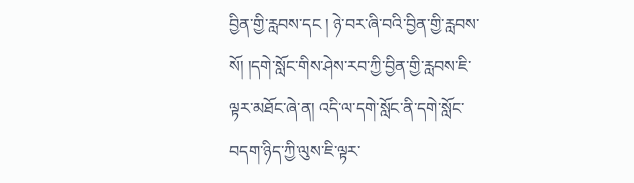བྱིན་གྱི་རླབས་དང ། ཉེ་བར་ཞི་བའི་བྱིན་གྱི་རླབས་སོ། །དགེ་སློང་གིས་ཤེས་རབ་ཀྱི་བྱིན་གྱི་རླབས་ཇི་ལྟར་མཐོང་ཞེ་ན། འདི་ལ་དགེ་སློང་ནི་དགེ་སློང་བདག་ཉིད་ཀྱི་ལུས་ཇི་ལྟར་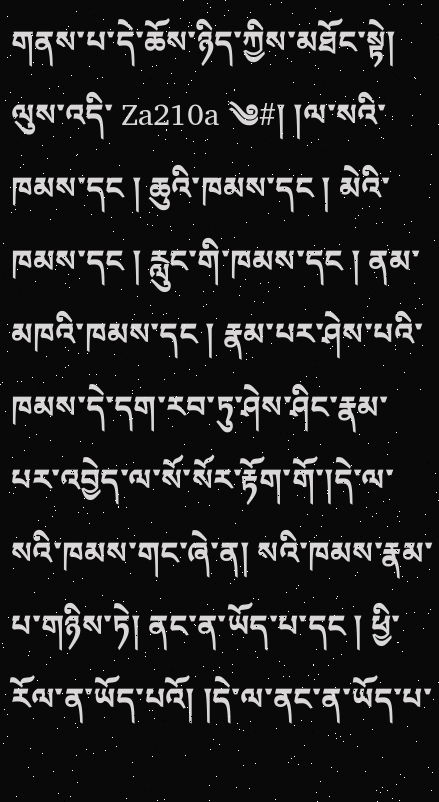གནས་པ་དེ་ཆོས་ཉིད་ཀྱིས་མཐོང་སྟེ། ལུས་འདི་ Za210a ༄#། །ལ་སའི་ཁམས་དང ། ཆུའི་ཁམས་དང ། མེའི་ཁམས་དང ། རླུང་གི་ཁམས་དང ། ནམ་མཁའི་ཁམས་དང ། རྣམ་པར་ཤེས་པའི་ཁམས་དེ་དག་རབ་ཏུ་ཤེས་ཤིང་རྣམ་པར་འབྱེད་ལ་སོ་སོར་རྟོག་གོ་།དེ་ལ་སའི་ཁམས་གང་ཞེ་ན། སའི་ཁམས་རྣམ་པ་གཉིས་ཏེ། ནང་ན་ཡོད་པ་དང ། ཕྱི་རོལ་ན་ཡོད་པའོ། །དེ་ལ་ནང་ན་ཡོད་པ་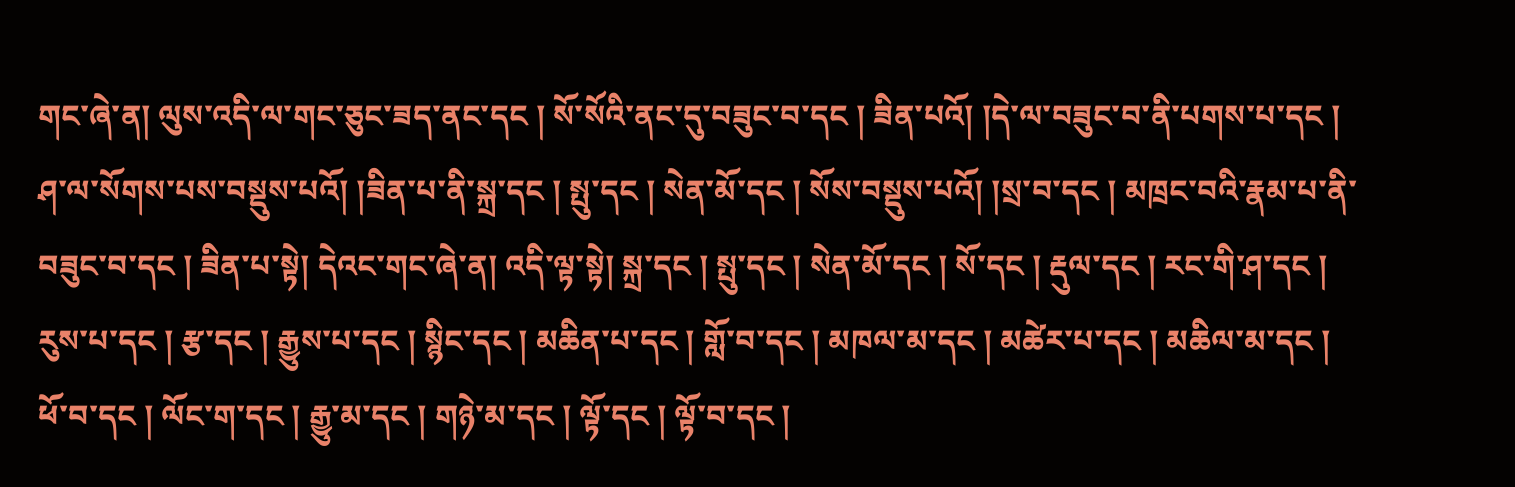གང་ཞེ་ན། ལུས་འདི་ལ་གང་ཅུང་ཟད་ནང་དང ། སོ་སོའི་ནང་དུ་བཟུང་བ་དང ། ཟིན་པའོ། །དེ་ལ་བཟུང་བ་ནི་པགས་པ་དང ། ཤ་ལ་སོགས་པས་བསྡུས་པའོ། །ཟིན་པ་ནི་སྐྲ་དང ། སྤུ་དང ། སེན་མོ་དང ། སོས་བསྡུས་པའོ། །སྲ་བ་དང ། མཁྲང་བའི་རྣམ་པ་ནི་བཟུང་བ་དང ། ཟིན་པ་སྟེ། དེའང་གང་ཞེ་ན། འདི་ལྟ་སྟེ། སྐྲ་དང ། སྤུ་དང ། སེན་མོ་དང ། སོ་དང ། རྡུལ་དང ། རང་གི་ཤ་དང ། རུས་པ་དང ། རྩ་དང ། རྒྱུས་པ་དང ། སྙིང་དང ། མཆིན་པ་དང ། གློ་བ་དང ། མཁལ་མ་དང ། མཚེར་པ་དང ། མཆིལ་མ་དང ། ཕོ་བ་དང ། ལོང་ག་དང ། རྒྱུ་མ་དང ། གཉེ་མ་དང ། ལྟོ་དང ། ལྟོ་བ་དང །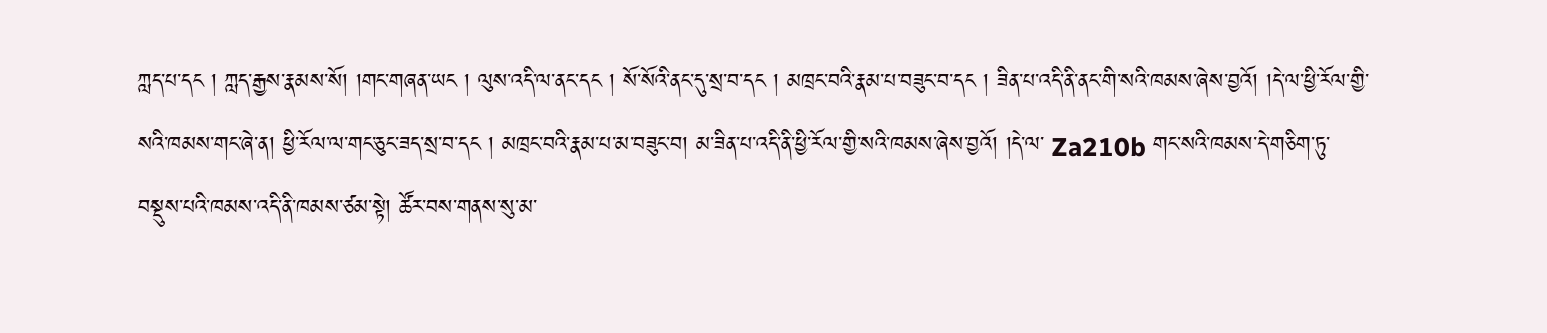ཀླད་པ་དང ། ཀླད་རྒྱས་རྣམས་སོ། །གང་གཞན་ཡང ། ལུས་འདི་ལ་ནང་དང ། སོ་སོའི་ནང་དུ་སྲ་བ་དང ། མཁྲང་བའི་རྣམ་པ་བཟུང་བ་དང ། ཟིན་པ་འདི་ནི་ནང་གི་སའི་ཁམས་ཞེས་བྱའོ། །དེ་ལ་ཕྱི་རོལ་གྱི་སའི་ཁམས་གང་ཞེ་ན། ཕྱི་རོལ་ལ་གང་ཅུང་ཟད་སྲ་བ་དང ། མཁྲང་བའི་རྣམ་པ་མ་བཟུང་བ། མ་ཟིན་པ་འདི་ནི་ཕྱི་རོལ་གྱི་སའི་ཁམས་ཞེས་བྱའོ། །དེ་ལ་ Za210b གང་སའི་ཁམས་དེ་གཅིག་ཏུ་བསྡུས་པའི་ཁམས་འདི་ནི་ཁམས་ཙམ་སྟེ། ཚོར་བས་གནས་སུ་མ་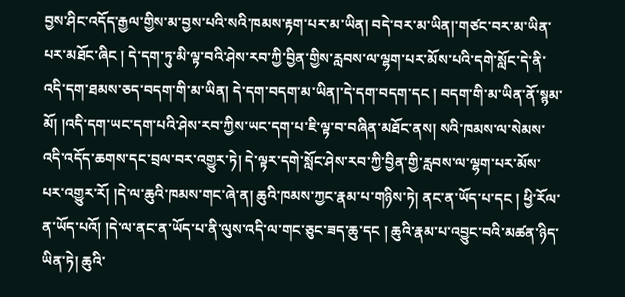བྱས་ཤིང་འདོད་རྒྱལ་གྱིས་མ་བྱས་པའི་སའི་ཁམས་རྟག་པར་མ་ཡིན། བདེ་བར་མ་ཡིན།་གཙང་བར་མ་ཡིན་པར་མཐོང་ཞིང ། དེ་དག་ཏུ་མི་ལྟ་བའི་ཤེས་རབ་ཀྱི་བྱིན་གྱིས་རླབས་ལ་ལྷག་པར་མོས་པའི་དགེ་སློང་དེ་ནི་འདི་དག་ཐམས་ཅད་བདག་གི་མ་ཡིན། དེ་དག་བདག་མ་ཡིན།་དེ་དག་བདག་དང ། བདག་གི་མ་ཡིན་ནོ་སྙམ་མོ། །འདི་དག་ཡང་དག་པའི་ཤེས་རབ་ཀྱིས་ཡང་དག་པ་ཇི་ལྟ་བ་བཞིན་མཐོང་ནས། སའི་ཁམས་ལ་སེམས་འདི་འདོད་ཆགས་དང་བྲལ་བར་འགྱུར་ཏེ། དེ་ལྟར་དགེ་སློང་ཤེས་རབ་ཀྱི་བྱིན་གྱི་རླབས་ལ་ལྷག་པར་མོས་པར་འགྱུར་རོ། །དེ་ལ་ཆུའི་ཁམས་གང་ཞེ་ན། ཆུའི་ཁམས་ཀྱང་རྣམ་པ་གཉིས་ཏེ། ནང་ན་ཡོད་པ་དང ། ཕྱི་རོལ་ན་ཡོད་པའོ། །དེ་ལ་ནང་ན་ཡོད་པ་ནི་ལུས་འདི་ལ་གང་ཅུང་ཟད་ཆུ་དང ། ཆུའི་རྣམ་པ་འབྱུང་བའི་མཚན་ཉིད་ཡིན་ཏེ། ཆུའི་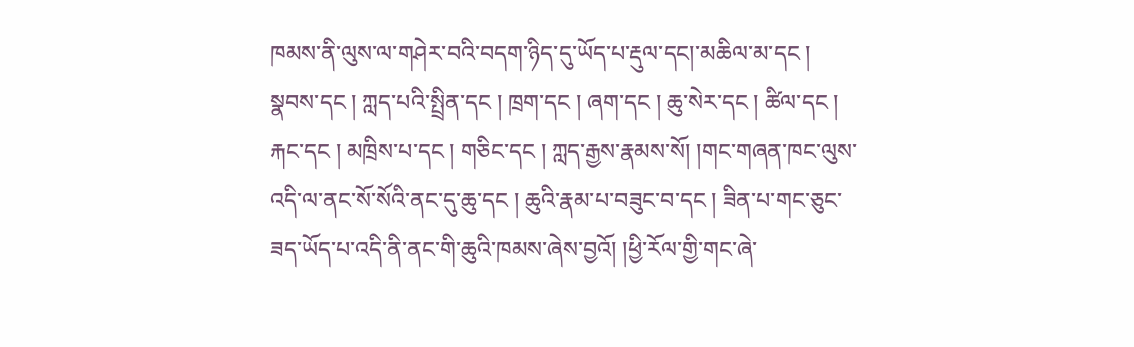ཁམས་ནི་ལུས་ལ་གཤེར་བའི་བདག་ཉིད་དུ་ཡོད་པ་རྡུལ་དང།་མཆིལ་མ་དང ། སྣབས་དང ། ཀླད་པའི་སྤྲིན་དང ། ཁྲག་དང ། ཞག་དང ། ཆུ་སེར་དང ། ཚིལ་དང ། རྐང་དང ། མཁྲིས་པ་དང ། གཅིང་དང ། ཀླད་རྒྱས་རྣམས་སོ། །གང་གཞན་ཁང་ལུས་འདི་ལ་ནང་སོ་སོའི་ནང་དུ་ཆུ་དང ། ཆུའི་རྣམ་པ་བཟུང་བ་དང ། ཟིན་པ་གང་ཅུང་ཟད་ཡོད་པ་འདི་ནི་ནང་གི་ཆུའི་ཁམས་ཞེས་བྱའོ། །ཕྱི་རོལ་གྱི་གང་ཞེ་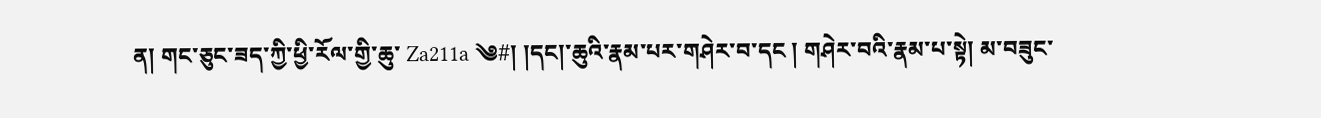ན། གང་ཅུང་ཟད་ཀྱི་ཕྱི་རོལ་གྱི་ཆུ་ Za211a ༄#། །དང།་ཆུའི་རྣམ་པར་གཤེར་བ་དང ། གཤེར་བའི་རྣམ་པ་སྟེ། མ་བཟུང་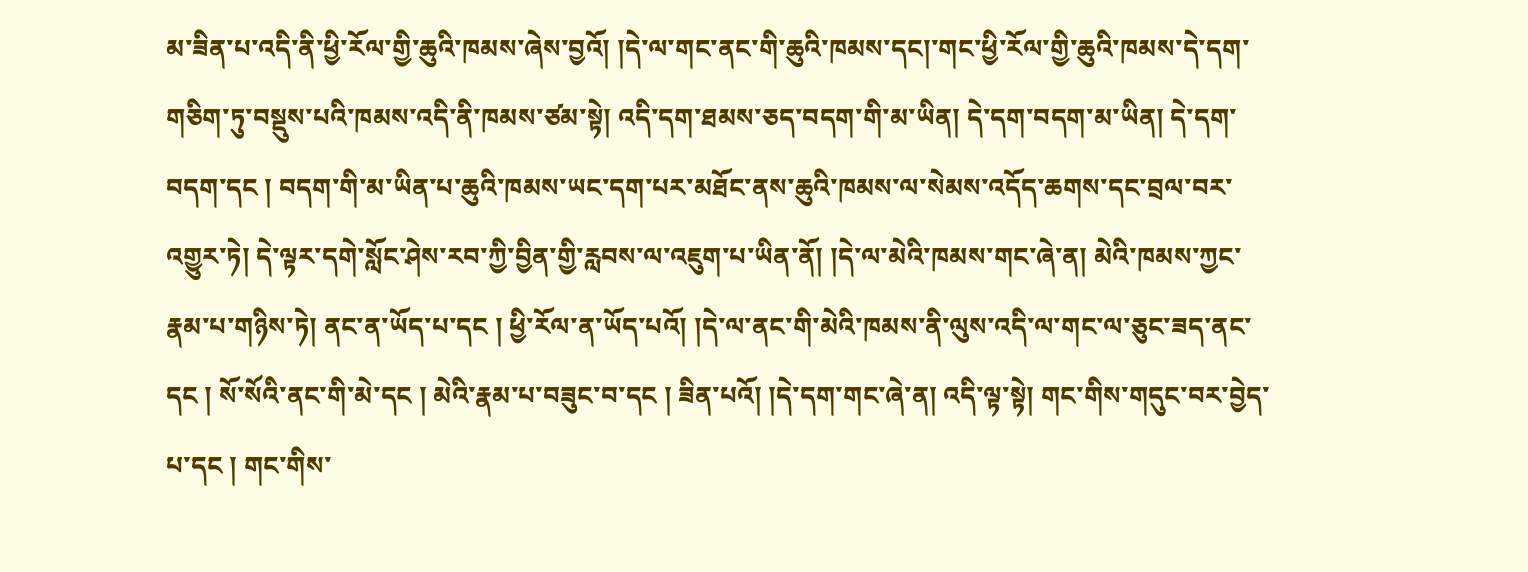མ་ཟིན་པ་འདི་ནི་ཕྱི་རོལ་གྱི་ཆུའི་ཁམས་ཞེས་བྱའོ། །དེ་ལ་གང་ནང་གི་ཆུའི་ཁམས་དང།་གང་ཕྱི་རོལ་གྱི་ཆུའི་ཁམས་དེ་དག་གཅིག་ཏུ་བསྡུས་པའི་ཁམས་འདི་ནི་ཁམས་ཙམ་སྟེ། འདི་དག་ཐམས་ཅད་བདག་གི་མ་ཡིན། དེ་དག་བདག་མ་ཡིན། དེ་དག་བདག་དང ། བདག་གི་མ་ཡིན་པ་ཆུའི་ཁམས་ཡང་དག་པར་མཐོང་ནས་ཆུའི་ཁམས་ལ་སེམས་འདོད་ཆགས་དང་བྲལ་བར་འགྱུར་ཏེ། དེ་ལྟར་དགེ་སློང་ཤེས་རབ་ཀྱི་བྱིན་གྱི་རླབས་ལ་འཇུག་པ་ཡིན་ནོ། །དེ་ལ་མེའི་ཁམས་གང་ཞེ་ན། མེའི་ཁམས་ཀྱང་རྣམ་པ་གཉིས་ཏེ། ནང་ན་ཡོད་པ་དང ། ཕྱི་རོལ་ན་ཡོད་པའོ། །དེ་ལ་ནང་གི་མེའི་ཁམས་ནི་ལུས་འདི་ལ་གང་ལ་ཅུང་ཟད་ནང་དང ། སོ་སོའི་ནང་གི་མེ་དང ། མེའི་རྣམ་པ་བཟུང་བ་དང ། ཟིན་པའོ། །དེ་དག་གང་ཞེ་ན། འདི་ལྟ་སྟེ། གང་གིས་གདུང་བར་བྱེད་པ་དང ། གང་གིས་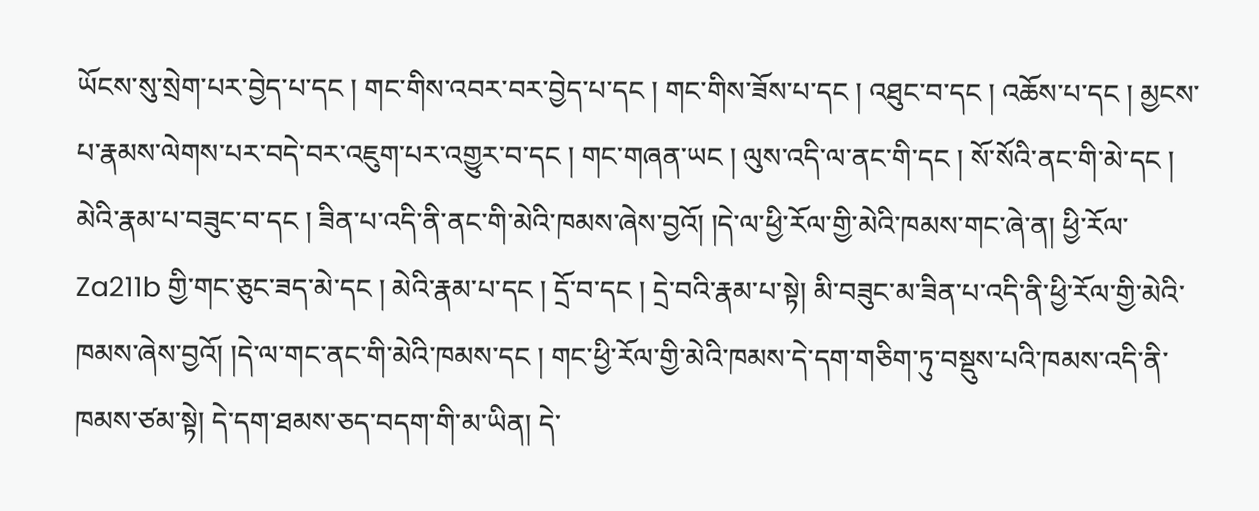ཡོངས་སུ་སྲེག་པར་བྱེད་པ་དང ། གང་གིས་འབར་བར་བྱེད་པ་དང ། གང་གིས་ཟོས་པ་དང ། འཐུང་བ་དང ། འཆོས་པ་དང ། མྱངས་པ་རྣམས་ལེགས་པར་བདེ་བར་འཇུག་པར་འགྱུར་བ་དང ། གང་གཞན་ཡང ། ལུས་འདི་ལ་ནང་གི་དང ། སོ་སོའི་ནང་གི་མེ་དང ། མེའི་རྣམ་པ་བཟུང་བ་དང ། ཟིན་པ་འདི་ནི་ནང་གི་མེའི་ཁམས་ཞེས་བྱའོ། །དེ་ལ་ཕྱི་རོལ་གྱི་མེའི་ཁམས་གང་ཞེ་ན། ཕྱི་རོལ་ Za211b གྱི་གང་ཅུང་ཟད་མེ་དང ། མེའི་རྣམ་པ་དང ། དྲོ་བ་དང ། དྲེ་བའི་རྣམ་པ་སྟེ། མི་བཟུང་མ་ཟིན་པ་འདི་ནི་ཕྱི་རོལ་གྱི་མེའི་ཁམས་ཞེས་བྱའོ། །དེ་ལ་གང་ནང་གི་མེའི་ཁམས་དང ། གང་ཕྱི་རོལ་གྱི་མེའི་ཁམས་དེ་དག་གཅིག་ཏུ་བསྡུས་པའི་ཁམས་འདི་ནི་ཁམས་ཙམ་སྟེ། དེ་དག་ཐམས་ཅད་བདག་གི་མ་ཡིན། དེ་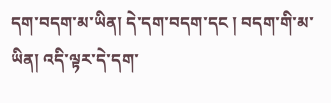དག་བདག་མ་ཡིན། དེ་དག་བདག་དང ། བདག་གི་མ་ཡིན། འདི་ལྟར་དེ་དག་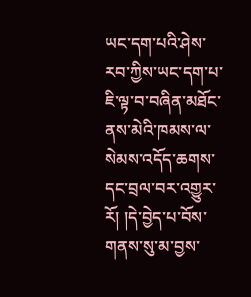ཡང་དག་པའི་ཤེས་རབ་ཀྱིས་ཡང་དག་པ་ཇི་ལྟ་བ་བཞིན་མཐོང་ནས་མེའི་ཁམས་ལ་སེམས་འདོད་ཆགས་དང་བྲལ་བར་འགྱུར་རོ། །དེ་བྱེད་པ་བོས་གནས་སུ་མ་བྱས་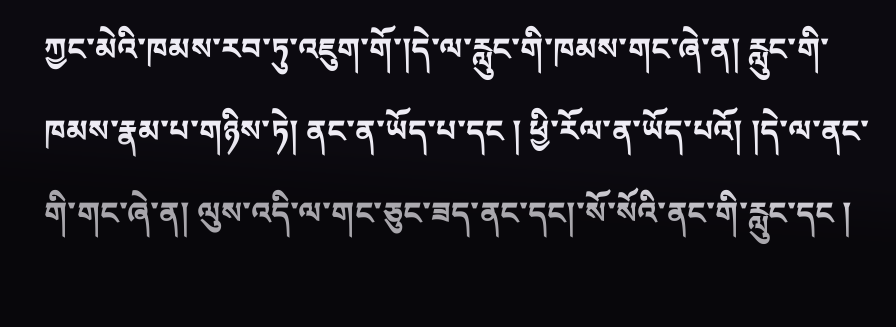ཀྱང་མེའི་ཁམས་རབ་ཏུ་འཇུག་གོ་།དེ་ལ་རླུང་གི་ཁམས་གང་ཞེ་ན། རླུང་གི་ཁམས་རྣམ་པ་གཉིས་ཏེ། ནང་ན་ཡོད་པ་དང ། ཕྱི་རོལ་ན་ཡོད་པའོ། །དེ་ལ་ནང་གི་གང་ཞེ་ན། ལུས་འདི་ལ་གང་ཅུང་ཟད་ནང་དང།་སོ་སོའི་ནང་གི་རླུང་དང །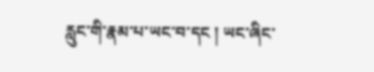རླུང་གི་རྣམ་པ་ཡང་བ་དང ། ཡང་ཞིང་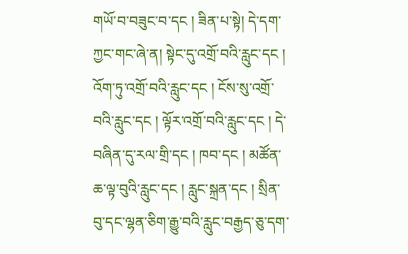གཡོ་བ་བཟུང་བ་དང ། ཟིན་པ་སྟེ། དེ་དག་ཀྱང་གང་ཞེ་ན། སྟེང་དུ་འགྲོ་བའི་རླུང་དང ། འོག་ཏུ་འགྲོ་བའི་རླུང་དང ། ངོས་སུ་འགྲོ་བའི་རླུང་དང ། ལྟོར་འགྲོ་བའི་རླུང་དང ། དེ་བཞིན་དུ་རལ་གྲི་དང ། ཁབ་དང ། མཚོན་ཆ་ལྟ་བུའི་རླུང་དང ། རླུང་སྐྲན་དང ། སྲིན་བུ་དང་ལྷན་ཅིག་རྒྱུ་བའི་རླུང་བརྒྱད་ཅུ་དག་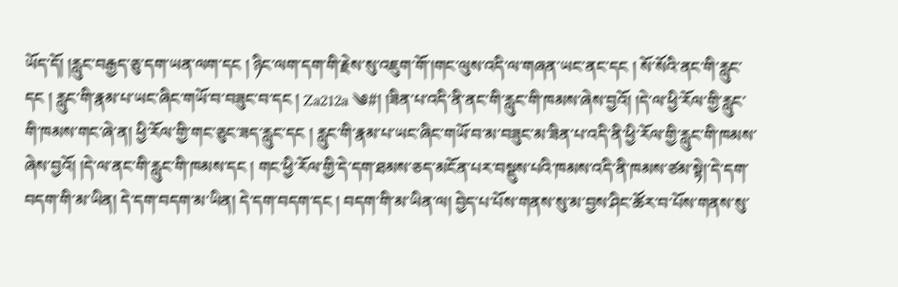ཡོད་དོ། །རླུང་བརྒྱད་ཅུ་དག་ཡན་ལག་དང ། ཉིང་ལག་དག་གི་རྗེས་སུ་འཇུག་གོ་།གང་ལུས་འདི་ལ་གཞན་ཡང་ནང་དང ། སོ་སོའི་ནང་གི་རླུང་དང ། རླུང་གི་རྣམ་པ་ཡང་ཞིང་གཡོ་བ་བཟུང་བ་དང ། Za212a ༄#། །ཟིན་པ་འདི་ནི་ནང་གི་རླུང་གི་ཁམས་ཞེས་བྱའོ། །དེ་ལ་ཕྱི་རོལ་གྱི་རླུང་གི་ཁམས་གང་ཞེ་ན། ཕྱི་རོལ་གྱི་གང་ཅུང་ཟད་རླུང་དང ། རླུང་གི་རྣམ་པ་ཡང་ཞིང་གཡོ་བ་མ་བཟུང་མ་ཟིན་པ་འདི་ནི་ཕྱི་རོལ་གྱི་རླུང་གི་ཁམས་ཞེས་བྱའོ། །དེ་ལ་ནང་གི་རླུང་གི་ཁམས་དང ། གང་ཕྱི་རོལ་གྱི་དེ་དག་ཐམས་ཅད་མངོན་པར་བསྡུས་པའི་ཁམས་འདི་ནི་ཁམས་ཙམ་སྟེ།་དེ་དག་བདག་གི་མ་ཡིན། དེ་དག་བདག་མ་ཡིན། དེ་དག་བདག་དང ། བདག་གི་མ་ཡིན་ལ། བྱེད་པ་པོས་གནས་སུ་མ་བྱས་ཤིང་ཚོར་བ་པོས་གནས་སུ་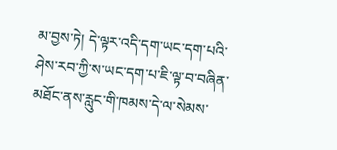མ་བྱས་ཏེ། དེ་ལྟར་འདི་དག་ཡང་དག་པའི་ཤེས་རབ་ཀྱི་ས་ཡང་དག་པ་ཇི་ལྟ་བ་བཞིན་མཐོང་ནས་རླུང་གི་ཁམས་དེ་ལ་སེམས་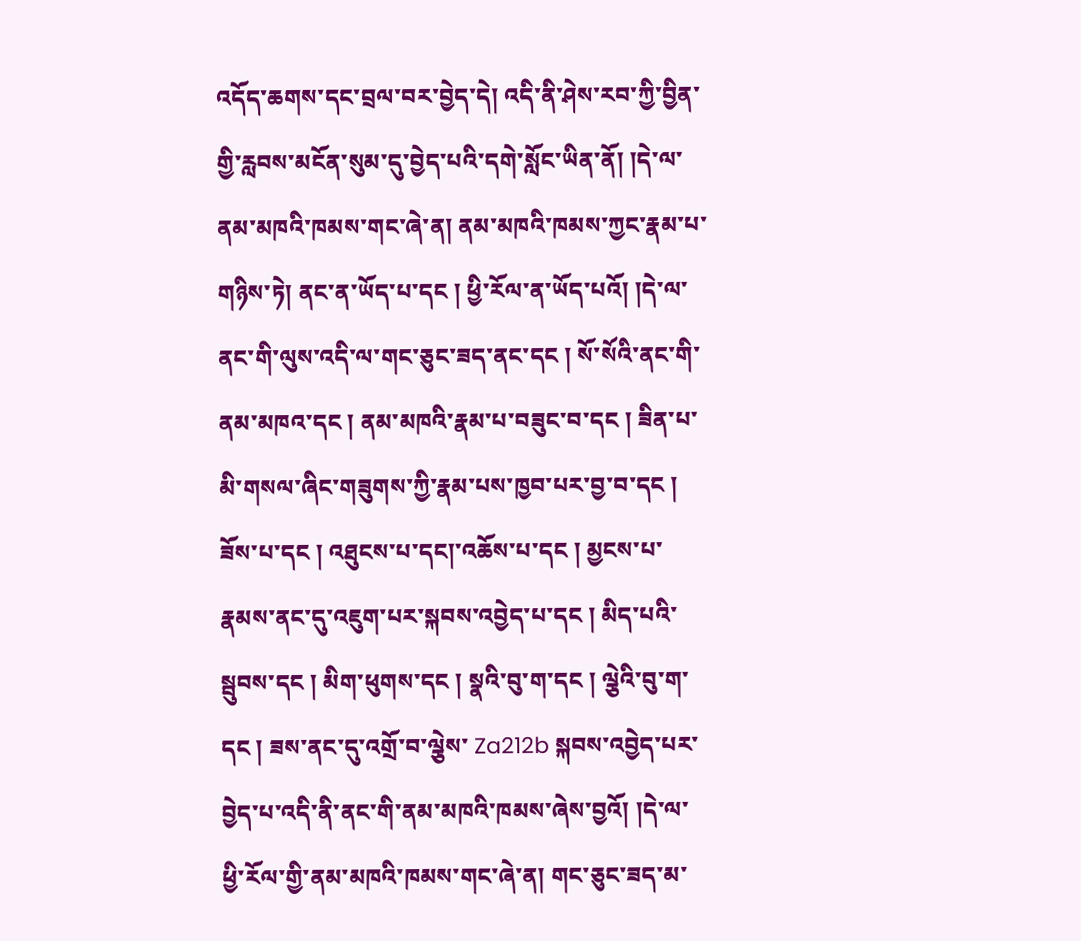འདོད་ཆགས་དང་བྲལ་བར་བྱེད་དེ། འདི་ནི་ཤེས་རབ་ཀྱི་བྱིན་གྱི་རླབས་མངོན་སུམ་དུ་བྱེད་པའི་དགེ་སློང་ཡིན་ནོ། །དེ་ལ་ནམ་མཁའི་ཁམས་གང་ཞེ་ན། ནམ་མཁའི་ཁམས་ཀྱང་རྣམ་པ་གཉིས་ཏེ། ནང་ན་ཡོད་པ་དང ། ཕྱི་རོལ་ན་ཡོད་པའོ། །དེ་ལ་ནང་གི་ལུས་འདི་ལ་གང་ཅུང་ཟད་ནང་དང ། སོ་སོའི་ནང་གི་ནམ་མཁའ་དང ། ནམ་མཁའི་རྣམ་པ་བཟུང་བ་དང ། ཟིན་པ་མི་གསལ་ཞིང་གཟུགས་ཀྱི་རྣམ་པས་ཁྱབ་པར་བྱ་བ་དང ། ཟོས་པ་དང ། འཐུངས་པ་དང།་འཆོས་པ་དང ། མྱངས་པ་རྣམས་ནང་དུ་འཇུག་པར་སྐབས་འབྱེད་པ་དང ། མིད་པའི་སྦུབས་དང ། མིག་ཕུགས་དང ། སྣའི་བུ་ག་དང ། ལྕེའི་བུ་ག་དང ། ཟས་ནང་དུ་འགྲོ་བ་ལྕེས་ Za212b སྐབས་འབྱེད་པར་བྱེད་པ་འདི་ནི་ནང་གི་ནམ་མཁའི་ཁམས་ཞེས་བྱའོ། །དེ་ལ་ཕྱི་རོལ་གྱི་ནམ་མཁའི་ཁམས་གང་ཞེ་ན། གང་ཅུང་ཟད་མ་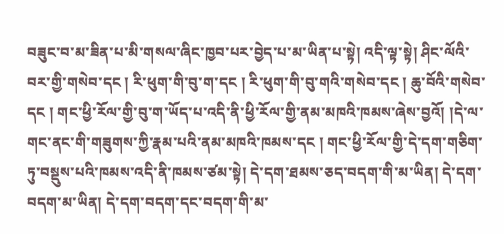བཟུང་བ་མ་ཟིན་པ་མི་གསལ་ཞིང་ཁྱབ་པར་བྱེད་པ་མ་ཡིན་པ་སྟེ། འདི་ལྟ་སྟེ། ཤིང་ལོའི་བར་གྱི་གསེབ་དང ། རི་ཕུག་གི་བུ་ག་དང ། རི་ཕུག་གི་བུ་གའི་གསེབ་དང ། ཆུ་བོའི་གསེབ་དང ། གང་ཕྱི་རོལ་གྱི་བུ་ག་ཡོད་པ་འདི་ནི་ཕྱི་རོལ་གྱི་ནམ་མཁའི་ཁམས་ཞེས་བྱའོ། །དེ་ལ་གང་ནང་གི་གཟུགས་ཀྱི་རྣམ་པའི་ནམ་མཁའི་ཁམས་དང ། གང་ཕྱི་རོལ་གྱི་དེ་དག་གཅིག་ཏུ་བསྡུས་པའི་ཁམས་འདི་ནི་ཁམས་ཙམ་སྟེ། དེ་དག་ཐམས་ཅད་བདག་གི་མ་ཡིན། དེ་དག་བདག་མ་ཡིན། དེ་དག་བདག་དང་བདག་གི་མ་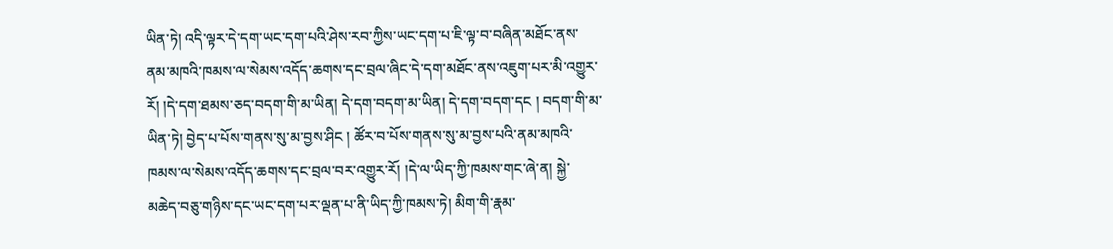ཡིན་ཏེ། འདི་ལྟར་དེ་དག་ཡང་དག་པའི་ཤེས་རབ་ཀྱིས་ཡང་དག་པ་ཇི་ལྟ་བ་བཞིན་མཐོང་ནས་ནམ་མཁའི་ཁམས་ལ་སེམས་འདོད་ཆགས་དང་བྲལ་ཞིང་དེ་དག་མཐོང་ནས་འཇུག་པར་མི་འགྱུར་རོ། །དེ་དག་ཐམས་ཅད་བདག་གི་མ་ཡིན། དེ་དག་བདག་མ་ཡིན། དེ་དག་བདག་དང ། བདག་གི་མ་ཡིན་ཏེ། བྱེད་པ་པོས་གནས་སུ་མ་བྱས་ཤིང ། ཚོར་བ་པོས་གནས་སུ་མ་བྱས་པའི་ནམ་མཁའི་ཁམས་ལ་སེམས་འདོད་ཆགས་དང་བྲལ་བར་འགྱུར་རོ། །དེ་ལ་ཡིད་ཀྱི་ཁམས་གང་ཞེ་ན། སྐྱེ་མཆེད་བཅུ་གཉིས་དང་ཡང་དག་པར་ལྡན་པ་ནི་ཡིད་ཀྱི་ཁམས་ཏེ། མིག་གི་རྣམ་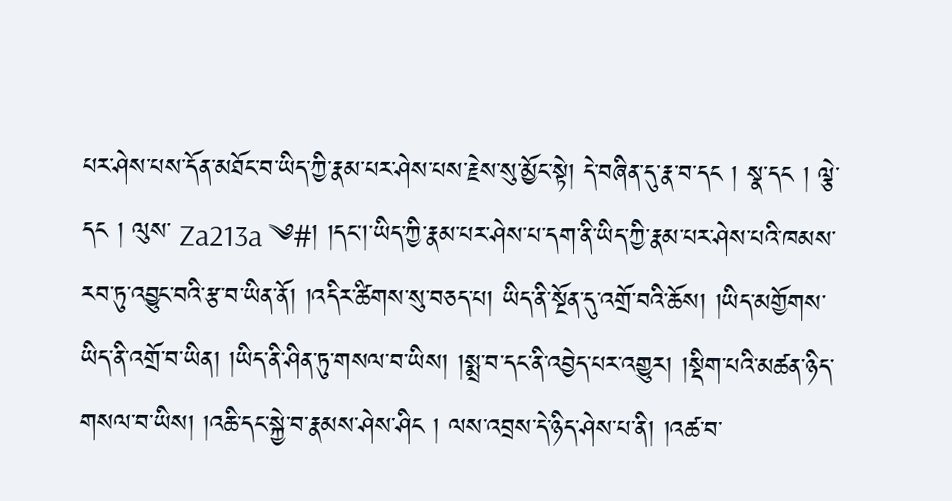པར་ཤེས་པས་དོན་མཐོང་བ་ཡིད་ཀྱི་རྣམ་པར་ཤེས་པས་རྗེས་སུ་མྱོང་སྟེ། དེ་བཞིན་དུ་རྣ་བ་དང ། སྣ་དང ། ལྕེ་དང ། ལུས་ Za213a ༄#། །དང།་ཡིད་ཀྱི་རྣམ་པར་ཤེས་པ་དག་ནི་ཡིད་ཀྱི་རྣམ་པར་ཤེས་པའི་ཁམས་རབ་ཏུ་འབྱུང་བའི་རྩ་བ་ཡིན་ནོ། །འདིར་ཚིགས་སུ་བཅད་པ། ཡིད་ནི་སྔོན་དུ་འགྲོ་བའི་ཆོས། །ཡིད་མགྱོགས་ཡིད་ནི་འགྲོ་བ་ཡིན། །ཡིད་ནི་ཤིན་ཏུ་གསལ་བ་ཡིས། །སྨྲ་བ་དང་ནི་འབྱེད་པར་འགྱུར། །སྡིག་པའི་མཚན་ཉིད་གསལ་བ་ཡིས། །འཆི་དང་སྐྱེ་བ་རྣམས་ཤེས་ཤིང ། ལས་འབྲས་དེ་ཉིད་ཤེས་པ་ནི། །འཚ་བ་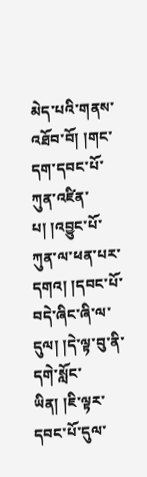མེད་པའི་གནས་འཐོབ་བོ། །གང་དག་དབང་པོ་ཀུན་འཛིན་པ། །འབྱུང་པོ་ཀུན་ལ་ཕན་པར་དགའ། །དབང་པོ་བདེ་ཞིང་ཞི་ལ་དུལ། །དེ་ལྟ་བུ་ནི་དགེ་སློང་ཡིན། །ཇི་ལྟར་དབང་པོ་དུལ་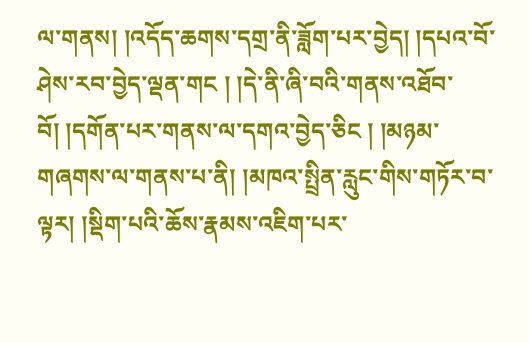ལ་གནས། །འདོད་ཆགས་དགྲ་ནི་ཟློག་པར་བྱེད། །དཔའ་བོ་ཤེས་རབ་བྱེད་ལྡན་གང ། །དེ་ནི་ཞི་བའི་གནས་འཐོབ་བོ། །དགོན་པར་གནས་ལ་དགའ་བྱེད་ཅིང ། །མཉམ་གཞགས་ལ་གནས་པ་ནི། །མཁའ་སྤྲིན་རླུང་གིས་གཏོར་བ་ལྟར། །སྡིག་པའི་ཆོས་རྣམས་འཇིག་པར་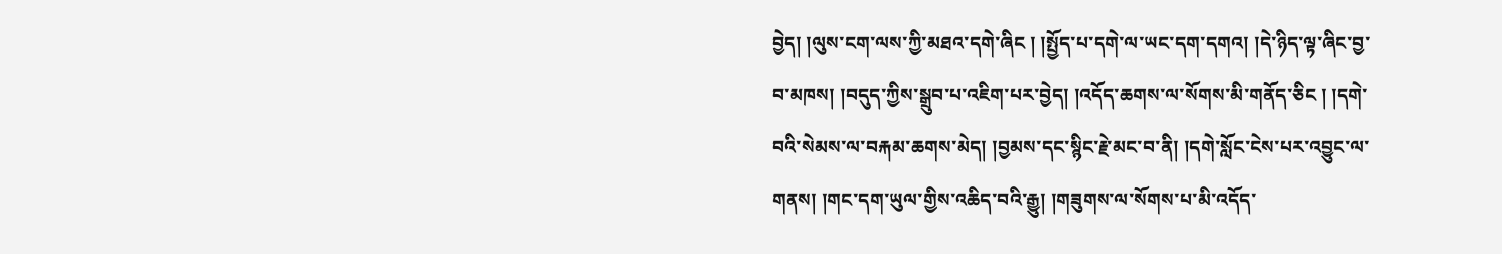བྱེད། །ལུས་ངག་ལས་ཀྱི་མཐའ་དགེ་ཞིང ། །སྤྱོད་པ་དགེ་ལ་ཡང་དག་དགའ། །དེ་ཉིད་ལྟ་ཞིང་བྱ་བ་མཁས། །བདུད་ཀྱིས་སྒྲུབ་པ་འཇིག་པར་བྱེད། །འདོད་ཆགས་ལ་སོགས་མི་གནོད་ཅིང ། །དགེ་བའི་སེམས་ལ་བརྐམ་ཆགས་མེད། །བྱམས་དང་སྙིང་རྗེ་མང་བ་ནི། །དགེ་སློང་ངེས་པར་འབྱུང་ལ་གནས། །གང་དག་ཡུལ་གྱིས་འཆིད་བའི་རྒྱུ། །གཟུགས་ལ་སོགས་པ་མི་འདོད་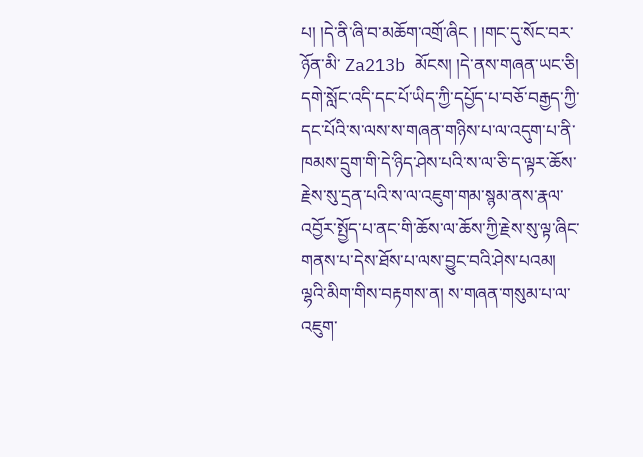པ། །དེ་ནི་ཞི་བ་མཆོག་འགྲོ་ཞིང ། །གང་དུ་སོང་བར་ཉོན་མི་ Za213b མོངས། །དེ་ནས་གཞན་ཡང་ཅི། དགེ་སློང་འདི་དང་པོ་ཡིད་ཀྱི་དཔྱོད་པ་བཅོ་བརྒྱད་ཀྱི་དང་པོའི་ས་ལས་ས་གཞན་གཉིས་པ་ལ་འདུག་པ་ནི་ཁམས་དྲུག་གི་དེ་ཉིད་ཤེས་པའི་ས་ལ་ཅི་ད་ལྟར་ཆོས་རྗེས་སུ་དྲན་པའི་ས་ལ་འཇུག་གམ་སྙམ་ནས་རྣལ་འབྱོར་སྤྱོད་པ་ནང་གི་ཆོས་ལ་ཆོས་ཀྱི་རྗེས་སུ་ལྟ་ཞིང་གནས་པ་དེས་ཐོས་པ་ལས་བྱུང་བའི་ཤེས་པའམ། ལྷའི་མིག་གིས་བརྟགས་ན། ས་གཞན་གསུམ་པ་ལ་འཇུག་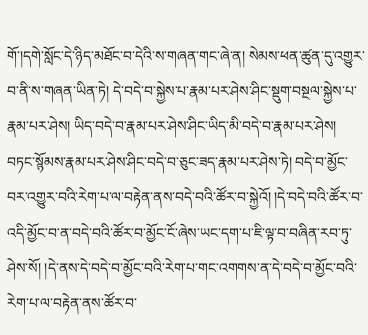གོ་།དགེ་སློང་དེ་ཉིད་མཐོང་བ་དེའི་ས་གཞན་གང་ཞེ་ན། སེམས་ཕན་ཚུན་དུ་འགྱུར་བ་ནི་ས་གཞན་ཡིན་ཏེ། དེ་བདེ་བ་སྐྱེས་པ་རྣམ་པར་ཤེས་ཤིང་སྡུག་བསྔལ་སྐྱེས་པ་རྣམ་པར་ཤེས། ཡིད་བདེ་བ་རྣམ་པར་ཤེས་ཤིང་ཡིད་མི་བདེ་བ་རྣམ་པར་ཤེས། བཏང་སྙོམས་རྣམ་པར་ཤེས་ཤིང་བདེ་བ་ཅུང་ཟད་རྣམ་པར་ཤེས་ཏེ། བདེ་བ་མྱོང་བར་འགྱུར་བའི་རེག་པ་ལ་བརྟེན་ནས་བདེ་བའི་ཚོར་བ་སྐྱེའོ། །དེ་བདེ་བའི་ཚོར་བ་འདི་མྱོང་བ་ན་བདེ་བའི་ཚོར་བ་མྱོང་ངོ་ཞེས་ཡང་དག་པ་ཇི་ལྟ་བ་བཞིན་རབ་ཏུ་ཤེས་སོ། །དེ་ནས་དེ་བདེ་བ་མྱོང་བའི་རེག་པ་གང་འགགས་ན་དེ་བདེ་བ་མྱོང་བའི་རེག་པ་ལ་བརྟེན་ནས་ཚོར་བ་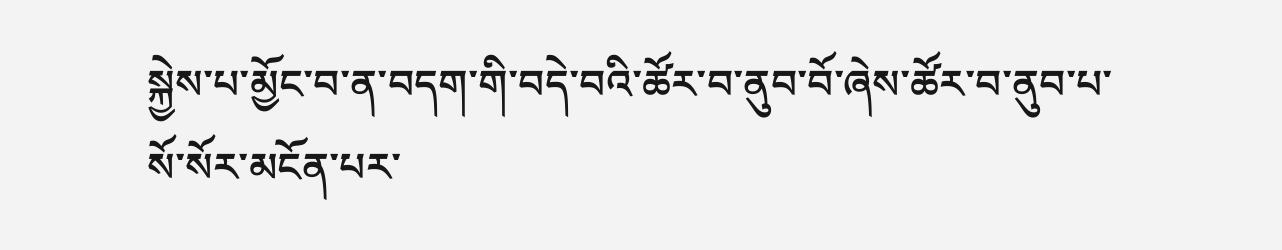སྐྱེས་པ་མྱོང་བ་ན་བདག་གི་བདེ་བའི་ཚོར་བ་ནུབ་བོ་ཞེས་ཚོར་བ་ནུབ་པ་སོ་སོར་མངོན་པར་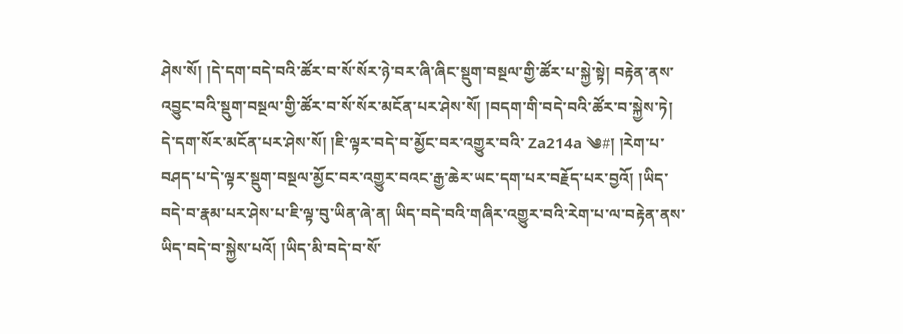ཤེས་སོ། །དེ་དག་བདེ་བའི་ཚོར་བ་སོ་སོར་ཉེ་བར་ཞི་ཞིང་སྡུག་བསྔལ་གྱི་ཚོར་པ་སྐྱེ་སྟེ། བརྟེན་ནས་འབྱུང་བའི་སྡུག་བསྔལ་གྱི་ཚོར་བ་སོ་སོར་མངོན་པར་ཤེས་སོ། །བདག་གི་བདེ་བའི་ཚོར་བ་སྐྱེས་ཏེ། དེ་དག་སོར་མངོན་པར་ཤེས་སོ། །ཇི་ལྟར་བདེ་བ་མྱོང་བར་འགྱུར་བའི་ Za214a ༄#། །རེག་པ་བཤད་པ་དེ་ལྟར་སྡུག་བསྔལ་མྱོང་བར་འགྱུར་བའང་རྒྱ་ཆེར་ཡང་དག་པར་བརྗོད་པར་བྱའོ། །ཡིད་བདེ་བ་རྣམ་པར་ཤེས་པ་ཇི་ལྟ་བུ་ཡིན་ཞེ་ན། ཡིད་བདེ་བའི་གཞིར་འགྱུར་བའི་རེག་པ་ལ་བརྟེན་ནས་ཡིད་བདེ་བ་སྐྱེས་པའོ། །ཡིད་མི་བདེ་བ་སོ་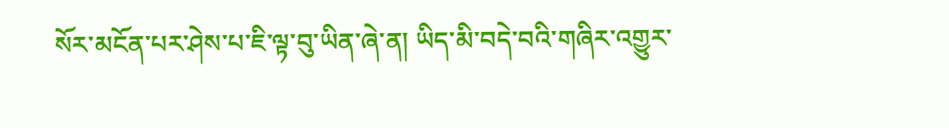སོར་མངོན་པར་ཤེས་པ་ཇི་ལྟ་བུ་ཡིན་ཞེ་ན། ཡིད་མི་བདེ་བའི་གཞིར་འགྱུར་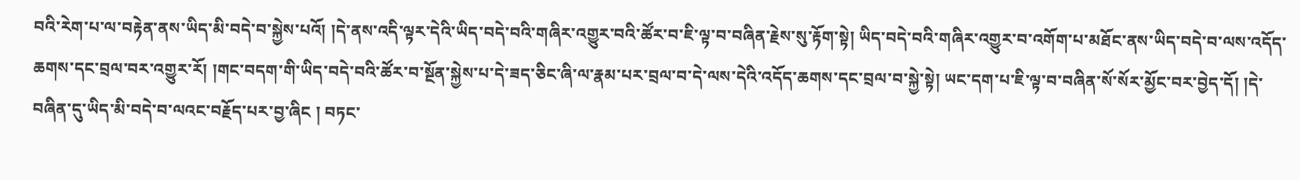བའི་རེག་པ་ལ་བརྟེན་ནས་ཡིད་མི་བདེ་བ་སྐྱེས་པའོ། །དེ་ནས་འདི་ལྟར་དེའི་ཡིད་བདེ་བའི་གཞིར་འགྱུར་བའི་ཚོར་བ་ཇི་ལྟ་བ་བཞིན་རྗེས་སུ་རྟོག་སྟེ། ཡིད་བདེ་བའི་གཞིར་འགྱུར་བ་འགོག་པ་མཐོང་ནས་ཡིད་བདེ་བ་ལས་འདོད་ཆགས་དང་བྲལ་བར་འགྱུར་རོ། །གང་བདག་གི་ཡིད་བདེ་བའི་ཚོར་བ་སྔོན་སྐྱེས་པ་དེ་ཟད་ཅིང་ཞི་ལ་རྣམ་པར་བྲལ་བ་དེ་ལས་དེའི་འདོད་ཆགས་དང་བྲལ་བ་སྐྱེ་སྟེ། ཡང་དག་པ་ཇི་ལྟ་བ་བཞིན་སོ་སོར་མྱོང་བར་བྱེད་དོ། །དེ་བཞིན་དུ་ཡིད་མི་བདེ་བ་ལའང་བརྗོད་པར་བྱ་ཞིང ། བཏང་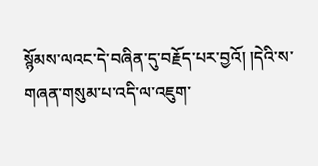སྙོམས་ལའང་དེ་བཞིན་དུ་བརྗོད་པར་བྱའོ། །དེའི་ས་གཞན་གསུམ་པ་འདི་ལ་འཇུག་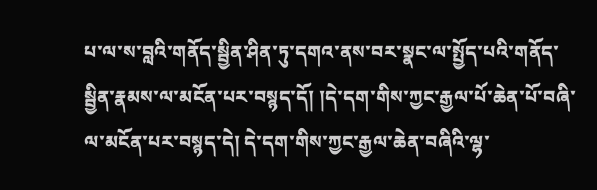པ་ལ་ས་བླའི་གནོད་སྦྱིན་ཤིན་ཏུ་དགའ་ནས་བར་སྣང་ལ་སྤྱོད་པའི་གནོད་སྦྱིན་རྣམས་ལ་མངོན་པར་བསྙད་དོ། །དེ་དག་གིས་ཀྱང་རྒྱལ་པོ་ཆེན་པོ་བཞི་ལ་མངོན་པར་བསྙད་དེ། དེ་དག་གིས་ཀྱང་རྒྱལ་ཆེན་བཞིའི་ལྷ་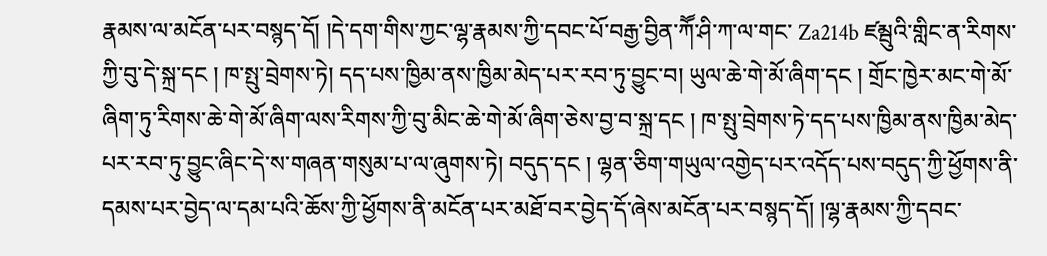རྣམས་ལ་མངོན་པར་བསྙད་དོ། །དེ་དག་གིས་ཀྱང་ལྷ་རྣམས་ཀྱི་དབང་པོ་བརྒྱ་བྱིན་ཀཽ་ཤི་ཀ་ལ་གང་ Za214b ཛམྦུའི་གླིང་ན་རིགས་ཀྱི་བུ་དེ་སྐྲ་དང ། ཁ་སྤུ་བྲེགས་ཏེ། དད་པས་ཁྱིམ་ནས་ཁྱིམ་མེད་པར་རབ་ཏུ་བྱུང་བ། ཡུལ་ཆེ་གེ་མོ་ཞིག་དང ། གྲོང་ཁྱེར་མང་གེ་མོ་ཞིག་ཏུ་རིགས་ཆེ་གེ་མོ་ཞིག་ལས་རིགས་ཀྱི་བུ་མིང་ཆེ་གེ་མོ་ཞིག་ཅེས་བྱ་བ་སྐྲ་དང ། ཁ་སྤུ་བྲེགས་ཏེ་དད་པས་ཁྱིམ་ནས་ཁྱིམ་མེད་པར་རབ་ཏུ་བྱུང་ཞིང་དེ་ས་གཞན་གསུམ་པ་ལ་ཞུགས་ཏེ། བདུད་དང ། ལྷན་ཅིག་གཡུལ་འགྱེད་པར་འདོད་པས་བདུད་ཀྱི་ཕྱོགས་ནི་དམས་པར་བྱེད་ལ་དམ་པའི་ཆོས་ཀྱི་ཕྱོགས་ནི་མངོན་པར་མཐོ་བར་བྱེད་དོ་ཞེས་མངོན་པར་བསྙད་དོ། །ལྷ་རྣམས་ཀྱི་དབང་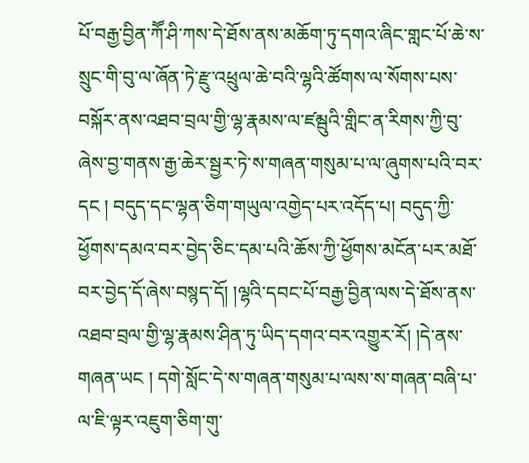པོ་བརྒྱ་བྱིན་ཀཽ་ཤི་ཀས་དེ་ཐོས་ནས་མཆོག་ཏུ་དགའ་ཞིང་གླང་པོ་ཆེ་ས་སྲུང་གི་བུ་ལ་ཞོན་ཏེ་རྫུ་འཕྲུལ་ཆེ་བའི་ལྷའི་ཚོགས་ལ་སོགས་པས་བསྐོར་ནས་འཐབ་བྲལ་གྱི་ལྷ་རྣམས་ལ་ཛམྦུའི་གླིང་ན་རིགས་ཀྱི་བུ་ཞེས་བྱ་གནས་རྒྱ་ཆེར་སྦྱར་ཏེ་ས་གཞན་གསུམ་པ་ལ་ཞུགས་པའི་བར་དང ། བདུད་དང་ལྷན་ཅིག་གཡུལ་འགྱེད་པར་འདོད་པ། བདུད་ཀྱི་ཕྱོགས་དམའ་བར་བྱེད་ཅིང་དམ་པའི་ཆོས་ཀྱི་ཕྱོགས་མངོན་པར་མཐོ་བར་བྱེད་དོ་ཞེས་བསྙད་དོ། །ལྷའི་དབང་པོ་བརྒྱ་བྱིན་ལས་དེ་ཐོས་ནས་འཐབ་བྲལ་གྱི་ལྷ་རྣམས་ཤིན་ཏུ་ཡིད་དགའ་བར་འགྱུར་རོ། །དེ་ནས་གཞན་ཡང ། དགེ་སློང་དེ་ས་གཞན་གསུམ་པ་ལས་ས་གཞན་བཞི་པ་ལ་ཇི་ལྟར་འཇུག་ཅིག་གུ་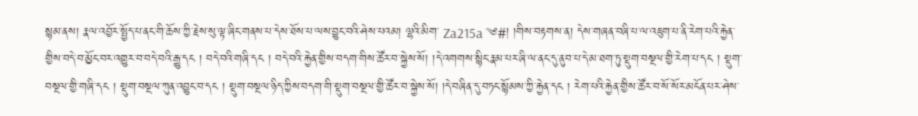སྙམ་ནས། རྣལ་འབྱོར་སྤྱོད་པ་ནང་གི་ཆོས་ཀྱི་རྗེས་སུ་ལྟ་ཞིང་གནས་པ་དེས་ཐོས་པ་ལས་བྱུང་བའི་ཤེས་པའམ། ལྷའི་མིག་ Za215a ༄#། །གིས་བརྟགས་ན། དེས་གཞན་བཞི་པ་ལ་འཇུག་པ་ནི་རེག་པའི་རྐྱེན་གྱིས་བདེ་བ་མྱོང་བར་འགྱུར་བ་བདེ་བའི་རྒྱུ་དང ། བདེ་བའི་གཞི་དང ། བདེ་བའི་རྐྱེན་གྱིས་བདག་གིས་ཚོར་བ་སྐྱེས་སོ། །དེ་འགགས་སྙིང་རྣམ་པར་ཞི་ལ་ནང་དུ་ནུབ་པ་དེ་མ་ཐག་ཏུ་སྡུག་བསྔལ་གྱི་རེག་པ་དང ། སྡུག་བསྔལ་གྱི་གཞི་དང ། སྡུག་བསྔལ་ཀུན་འབྱུང་བ་དང ། སྡུག་བསྔལ་ཉིད་ཀྱིས་བདག་གི་སྡུག་བསྔལ་གྱི་ཚོར་བ་སྐྱེས་སོ། །དེ་བཞིན་དུ་བཏང་སྙོམས་ཀྱི་རྐྱེན་དང ། རེག་པའི་རྐྱེན་གྱིས་ཚོར་བ་སོ་སོར་མངོན་པར་ཤེས་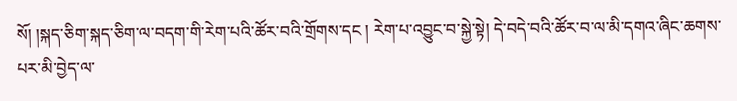སོ། །སྐད་ཅིག་སྐད་ཅིག་ལ་བདག་གི་རེག་པའི་ཚོར་བའི་གྲོགས་དང ། རེག་པ་འབྱུང་བ་སྐྱེ་སྟེ། དེ་བདེ་བའི་ཚོར་བ་ལ་མི་དགའ་ཞིང་ཆགས་པར་མི་བྱེད་ལ་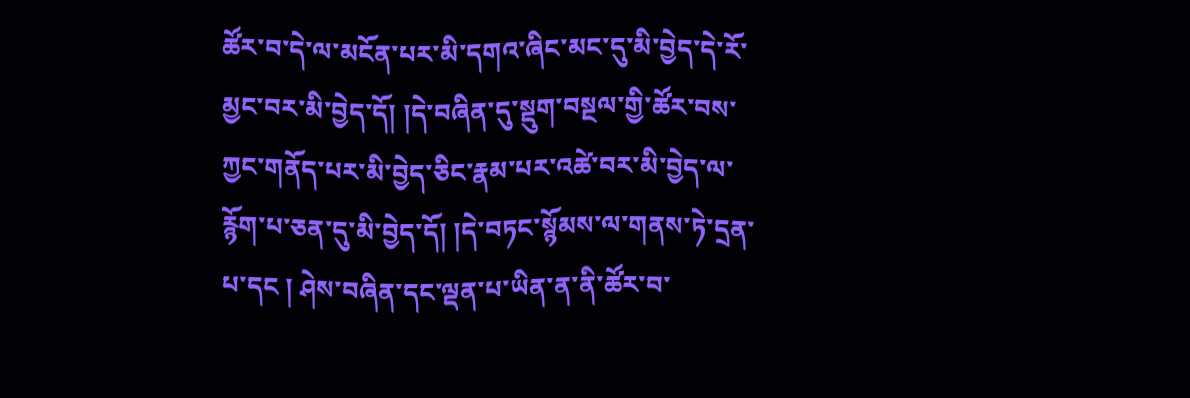ཚོར་བ་དེ་ལ་མངོན་པར་མི་དགའ་ཞིང་མང་དུ་མི་བྱེད་དེ་རོ་མྱང་བར་མི་བྱེད་དོ། །དེ་བཞིན་དུ་སྡུག་བསྔལ་གྱི་ཚོར་བས་ཀྱང་གནོད་པར་མི་བྱེད་ཅིང་རྣམ་པར་འཚེ་བར་མི་བྱེད་ལ་རྙོག་པ་ཅན་དུ་མི་བྱེད་དོ། །དེ་བཏང་སྙོམས་ལ་གནས་ཏེ་དྲན་པ་དང ། ཤེས་བཞིན་དང་ལྡན་པ་ཡིན་ན་ནི་ཚོར་བ་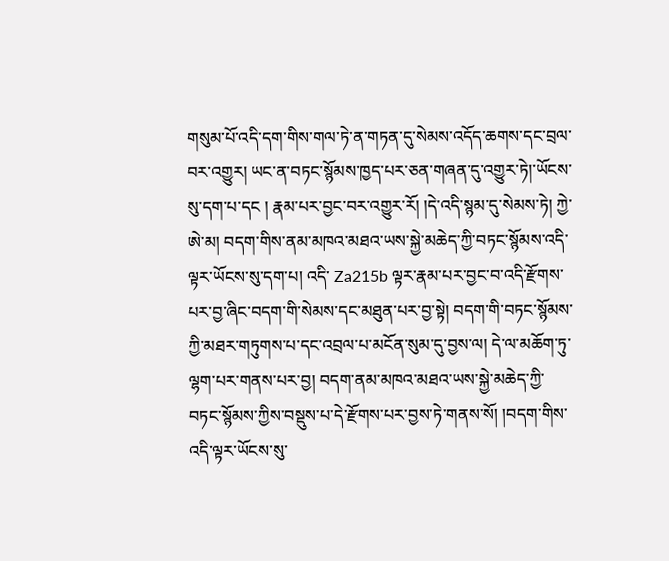གསུམ་པོ་འདི་དག་གིས་གལ་ཏེ་ན་གཏན་དུ་སེམས་འདོད་ཆགས་དང་བྲལ་བར་འགྱུར། ཡང་ན་བཏང་སྙོམས་ཁྱད་པར་ཅན་གཞན་དུ་འགྱུར་ཏེ།་ཡོངས་སུ་དག་པ་དང ། རྣམ་པར་བྱང་བར་འགྱུར་རོ། །དེ་འདི་སྙམ་དུ་སེམས་ཏེ། ཀྱེ་ཨེ་མ། བདག་གིས་ནམ་མཁའ་མཐའ་ཡས་སྐྱེ་མཆེད་ཀྱི་བཏང་སྙོམས་འདི་ལྟར་ཡོངས་སུ་དག་པ། འདི་ Za215b ལྟར་རྣམ་པར་བྱང་བ་འདི་རྫོགས་པར་བྱ་ཞིང་བདག་གི་སེམས་དང་མཐུན་པར་བྱ་སྟེ། བདག་གི་བཏང་སྙོམས་ཀྱི་མཐར་གཏུགས་པ་དང་འབྲལ་པ་མངོན་སུམ་དུ་བྱས་ལ། དེ་ལ་མཆོག་ཏུ་ལྷག་པར་གནས་པར་བྱ། བདག་ནམ་མཁའ་མཐའ་ཡས་སྐྱེ་མཆེད་ཀྱི་བཏང་སྙོམས་ཀྱིས་བསྡུས་པ་དེ་རྫོགས་པར་བྱས་ཏེ་གནས་སོ། །བདག་གིས་འདི་ལྟར་ཡོངས་སུ་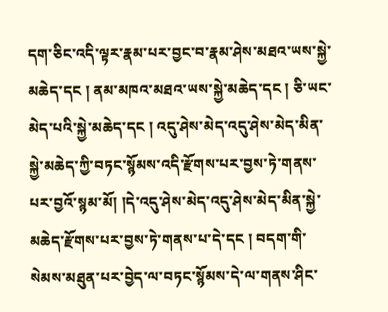དག་ཅིང་འདི་ལྟར་རྣམ་པར་བྱང་བ་རྣམ་ཤེས་མཐའ་ཡས་སྐྱེ་མཆེད་དང ། ནམ་མཁའ་མཐའ་ཡས་སྐྱེ་མཆེད་དང ། ཅི་ཡང་མེད་པའི་སྐྱེ་མཆེད་དང ། འདུ་ཤེས་མེད་འདུ་ཤེས་མེད་མིན་སྐྱེ་མཆེད་ཀྱི་བཏང་སྙོམས་འདི་རྫོགས་པར་བྱས་ཏེ་གནས་པར་བྱའོ་སྙམ་མོ། །དེ་འདུ་ཤེས་མེད་འདུ་ཤེས་མེད་མིན་སྐྱེ་མཆེད་རྫོགས་པར་བྱས་ཏེ་གནས་པ་དེ་དང ། བདག་གི་སེམས་མཐུན་པར་བྱེད་ལ་བཏང་སྙོམས་དེ་ལ་གནས་ཤིང་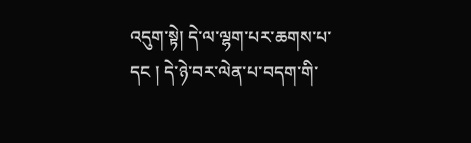འདུག་སྟེ། དེ་ལ་ལྷག་པར་ཆགས་པ་དང ། དེ་ཉེ་བར་ལེན་པ་བདག་གི་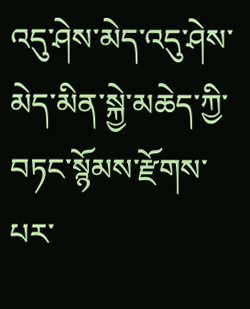འདུ་ཤེས་མེད་འདུ་ཤེས་མེད་མིན་སྐྱེ་མཆེད་ཀྱི་བཏང་སྙོམས་རྫོགས་པར་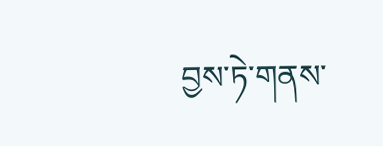བྱས་ཏེ་གནས་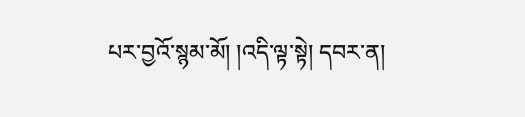པར་བྱའོ་སྙམ་མོ། །འདི་ལྟ་སྟེ། དབར་ན།